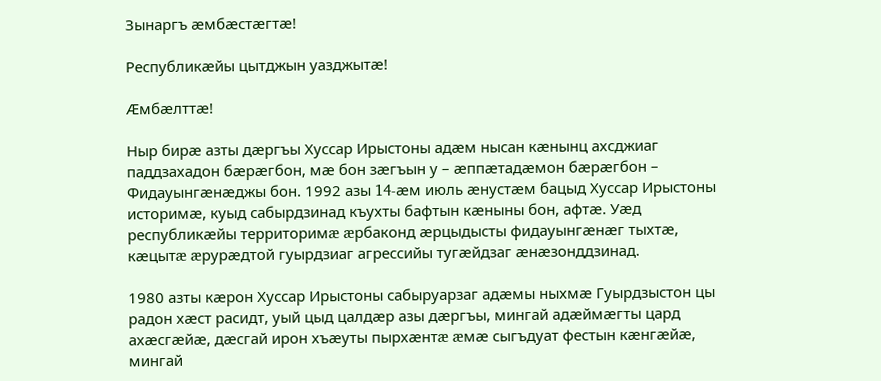Зынаргъ æмбæстæгтæ!

Республикæйы цытджын уазджытæ!

Æмбæлттæ!

Ныр бирæ азты дæргъы Хуссар Ирыстоны адæм нысан кæнынц ахсджиаг паддзахадон бæрæгбон, мæ бон зæгъын у – æппæтадæмон бæрæгбон – Фидауынгæнæджы бон. 1992 азы 14-æм июль æнустæм бацыд Хуссар Ирыстоны историмæ, куыд сабырдзинад къухты бафтын кæныны бон, афтæ. Уæд республикæйы территоримæ æрбаконд æрцыдысты фидауынгæнæг тыхтæ, кæцытæ æрурæдтой гуырдзиаг агрессийы тугæйдзаг æнæзонддзинад.

1980 азты кæрон Хуссар Ирыстоны сабыруарзаг адæмы ныхмæ Гуырдзыстон цы радон хæст расидт, уый цыд цалдæр азы дæргъы, мингай адæймæгты цард ахæсгæйæ, дæсгай ирон хъæуты пырхæнтæ æмæ сыгъдуат фестын кæнгæйæ, мингай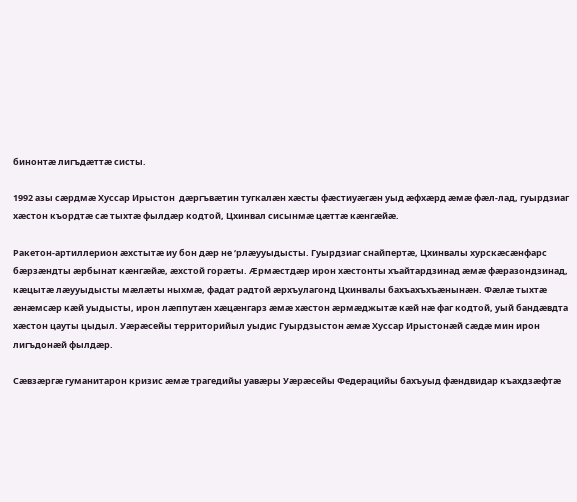бинонтæ лигъдæттæ систы.

1992 азы сæрдмæ Хуссар Ирыстон  дæргъвæтин тугкалæн хæсты фæстиуæгæн уыд æфхæрд æмæ фæл-лад, гуырдзиаг хæстон къордтæ сæ тыхтæ фылдæр кодтой, Цхинвал сисынмæ цæттæ кæнгæйæ.

Ракетон-артиллерион æхстытæ иу бон дæр не ‘рлæууыдысты. Гуырдзиаг снайпертæ, Цхинвалы хурскæсæнфарс бæрзæндты æрбынат кæнгæйæ, æхстой горæты. Æрмæстдæр ирон хæстонты хъайтардзинад æмæ фæразондзинад, кæцытæ лæууыдысты мæлæты ныхмæ, фадат радтой æрхъулагонд Цхинвалы бахъахъхъæнынæн. Фæлæ тыхтæ æнæмсæр кæй уыдысты, ирон лæппутæн хæцæнгарз æмæ хæстон æрмæджытæ кæй нæ фаг кодтой, уый бандæвдта хæстон цауты цыдыл. Уæрæсейы территорийыл уыдис Гуырдзыстон æмæ Хуссар Ирыстонæй сæдæ мин ирон лигъдонæй фылдæр.

Сæвзæргæ гуманитарон кризис æмæ трагедийы уавæры Уæрæсейы Федерацийы бахъуыд фæндвидар къахдзæфтæ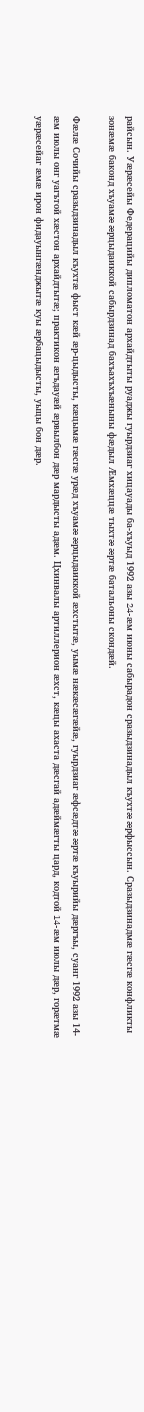райсын. Уæрæсейы Федерацийы дипломатон архайдтыты руаджы гуырдзиаг хицауады ба-хъуыд 1992 азы 24-æм июны сабырадон сразыдзинадыл къухтæ æрфыссын. Сразыдзинадмæ гæсгæ конфликты зонæмæ баконд хъуамæ æрцыдаиккой сабырдзинад бахъахъхъæныны фæдыл Æмхæццæ тыхтæ æртæ батальоны скондæй.

Фæлæ Сочийы сразыдзинадыл къухтæ фыст кæй æр-цыдысты, кæцымæ гæсгæ урæд хъуамæ æрцыдаиккой æхстытæ, уымæ нæкæсæгæйæ, гуырдзиаг æфсæдтæ æртæ къуырийы дæргъы, суанг 1992 азы 14-æм июлы онг уагътой хæстон архайдтытæ; практикон æгъдауæй æрвылбон дæр мардысты адæм. Цхинвалы артиллерион æхст, кæцы ахаста дæсгай адæймæгты цард, кодтой 14-æм июлы дæр, горæтмæ уæрæсейаг æмæ ирон фидауынгæнджытæ куы æрбацыдысты, уыцы бон дæр.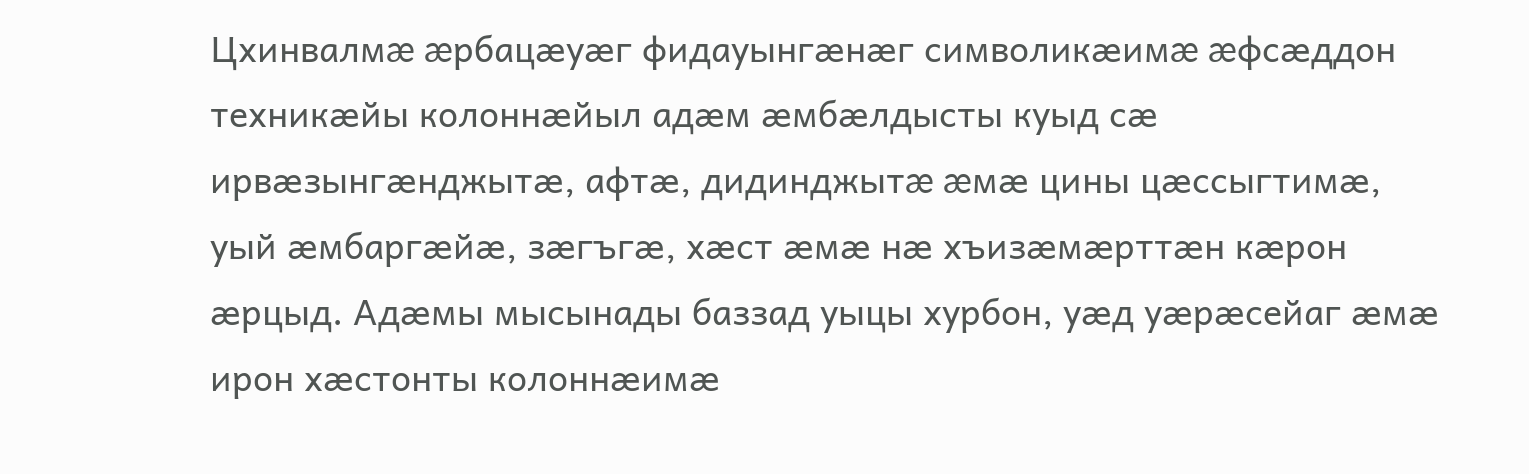Цхинвалмæ æрбацæуæг фидауынгæнæг символикæимæ æфсæддон техникæйы колоннæйыл адæм æмбæлдысты куыд сæ ирвæзынгæнджытæ, афтæ, дидинджытæ æмæ цины цæссыгтимæ, уый æмбаргæйæ, зæгъгæ, хæст æмæ нæ хъизæмæрттæн кæрон æрцыд. Адæмы мысынады баззад уыцы хурбон, уæд уæрæсейаг æмæ ирон хæстонты колоннæимæ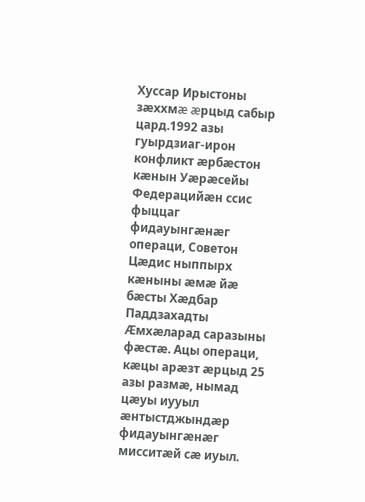Хуссар Ирыстоны зæххмæ æрцыд сабыр цард.1992 азы гуырдзиаг-ирон конфликт æрбæстон кæнын Уæрæсейы Федерацийæн ссис фыццаг фидауынгæнæг операци, Советон Цæдис ныппырх кæныны æмæ йæ бæсты Хæдбар Паддзахадты Æмхæларад саразыны фæстæ. Ацы операци, кæцы арæзт æрцыд 25 азы размæ, нымад цæуы иууыл æнтыстджындæр фидауынгæнæг мисситæй сæ иуыл.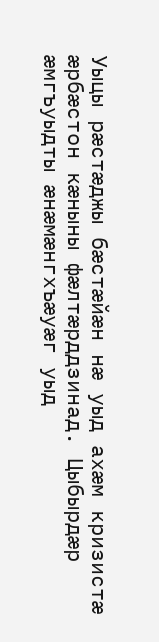Уыцы рæстæджы бæстæйæн нæ уыд ахæм кризистæ æрбæстон кæныны фæлтæрддзинад. Цыбырдæр æмгъуыдты æнæмæнгхъæуæг уыд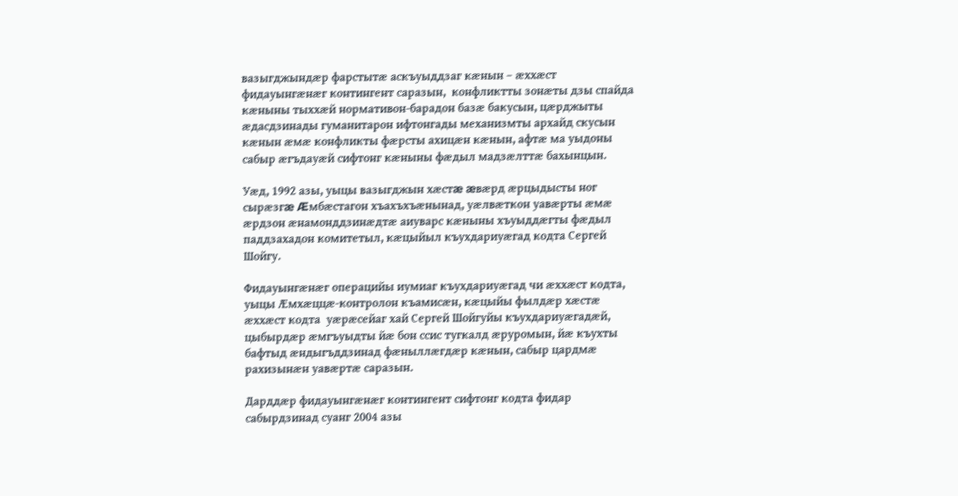вазыгджындæр фарстытæ аскъуыддзаг кæнын – æххæст фидауынгæнæг контингент саразын,  конфликтты зонæты дзы спайда кæныны тыххæй нормативон-барадон базæ бакусын, цæрджыты æдасдзинады гуманитарон ифтонгады механизмты архайд скусын кæнын æмæ конфликты фæрсты ахицæн кæнын, афтæ ма уыдоны сабыр æгъдауæй сифтонг кæныны фæдыл мадзæлттæ бахынцын.

Уæд, 1992 азы, уыцы вазыгджын хæстæ æвæрд æрцыдысты ног сырæзгæ Æмбæстагон хъахъхъæнынад, уæлвæткон уавæрты æмæ æрдзон æнамонддзинæдтæ аиуварс кæныны хъуыддæгты фæдыл паддзахадон комитетыл, кæцыйыл къухдариуæгад кодта Сергей Шойгу.

Фидауынгæнæг операцийы иумиаг къухдариуæгад чи æххæст кодта, уыцы Æмхæццæ-контролон къамисæн, кæцыйы фылдæр хæстæ æххæст кодта  уæрæсейаг хай Сергей Шойгуйы къухдариуæгадæй, цыбырдæр æмгъуыдты йæ бон ссис тугкалд æруромын, йæ къухты бафтыд æндыгъддзинад фæныллæгдæр кæнын, сабыр цардмæ рахизынæн уавæртæ саразын.

Дарддæр фидауынгæнæг контингент сифтонг кодта фидар сабырдзинад суанг 2004 азы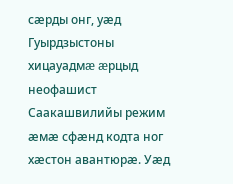сæрды онг, уæд Гуырдзыстоны хицауадмæ æрцыд неофашист Саакашвилийы режим æмæ сфæнд кодта ног хæстон авантюрæ. Уæд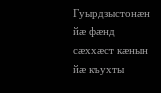Гуырдзыстонæн йæ фæнд сæххæст кæнын йæ къухты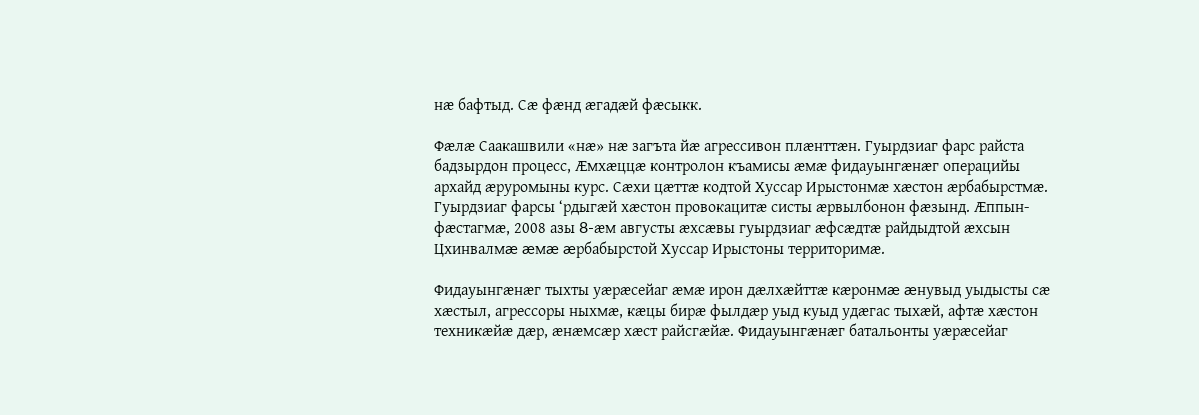нæ бафтыд. Сæ фæнд æгадæй фæсыкк.

Фæлæ Саакашвили «нæ» нæ загъта йæ агрессивон плæнттæн. Гуырдзиаг фарс райста бадзырдон процесс, Æмхæццæ контролон къамисы æмæ фидауынгæнæг операцийы архайд æруромыны курс. Сæхи цæттæ кодтой Хуссар Ирыстонмæ хæстон æрбабырстмæ. Гуырдзиаг фарсы ‘рдыгæй хæстон провокацитæ систы æрвылбонон фæзынд. Æппын-фæстагмæ, 2008 азы 8-æм августы æхсæвы гуырдзиаг æфсæдтæ райдыдтой æхсын Цхинвалмæ æмæ æрбабырстой Хуссар Ирыстоны территоримæ.

Фидауынгæнæг тыхты уæрæсейаг æмæ ирон дæлхæйттæ кæронмæ æнувыд уыдысты сæ хæстыл, агрессоры ныхмæ, кæцы бирæ фылдæр уыд куыд удæгас тыхæй, афтæ хæстон техникæйæ дæр, æнæмсæр хæст райсгæйæ. Фидауынгæнæг батальонты уæрæсейаг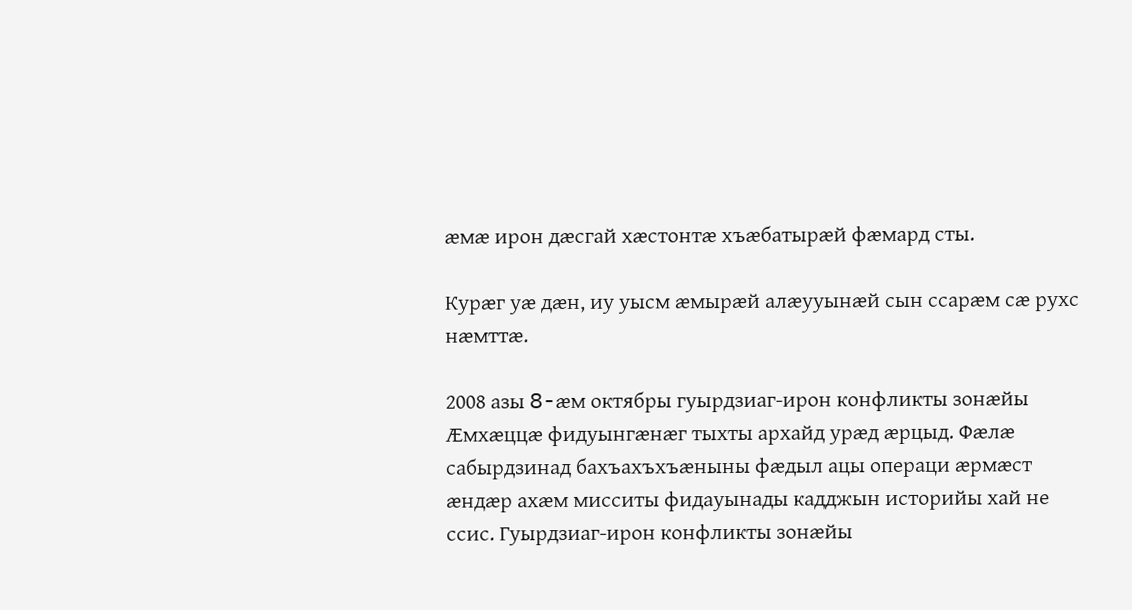æмæ ирон дæсгай хæстонтæ хъæбатырæй фæмард сты.

Курæг уæ дæн, иу уысм æмырæй алæууынæй сын ссарæм сæ рухс нæмттæ.

2008 азы 8-æм октябры гуырдзиаг-ирон конфликты зонæйы Æмхæццæ фидуынгæнæг тыхты архайд урæд æрцыд. Фæлæ сабырдзинад бахъахъхъæныны фæдыл ацы операци æрмæст æндæр ахæм мисситы фидауынады кадджын историйы хай не ссис. Гуырдзиаг-ирон конфликты зонæйы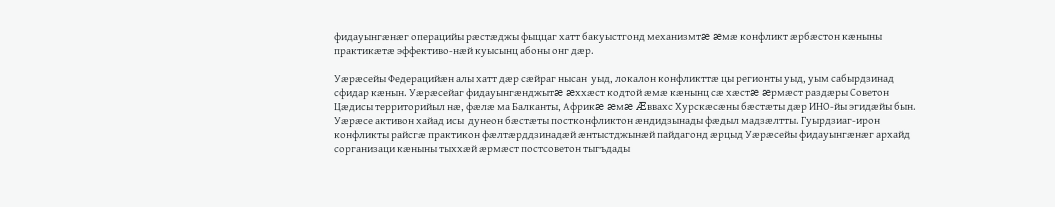фидауынгæнæг операцийы рæстæджы фыццаг хатт бакуыстгонд механизмтæ æмæ конфликт æрбæстон кæныны практикæтæ эффективо-нæй куысынц абоны онг дæр.

Уæрæсейы Федерацийæн алы хатт дæр сæйраг нысан  уыд, локалон конфликттæ цы регионты уыд, уым сабырдзинад сфидар кæнын. Уæрæсейаг фидауынгæнджытæ æххæст кодтой æмæ кæнынц сæ хæстæ æрмæст раздæры Советон Цæдисы территорийыл нæ, фæлæ ма Балканты, Африкæ æмæ Æввахс Хурскæсæны бæстæты дæр ИНО-йы эгидæйы бын. Уæрæсе активон хайад исы  дунеон бæстæты постконфликтон æндидзынады фæдыл мадзæлтты. Гуырдзиаг-ирон конфликты райсгæ практикон фæлтæрддзинадæй æнтыстджынæй пайдагонд æрцыд Уæрæсейы фидауынгæнæг архайд сорганизаци кæныны тыххæй æрмæст постсоветон тыгъдады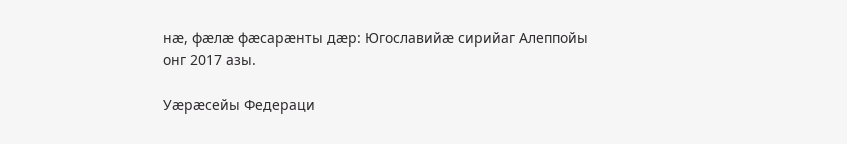нæ, фæлæ фæсарæнты дæр: Югославийæ сирийаг Алеппойы онг 2017 азы.

Уæрæсейы Федераци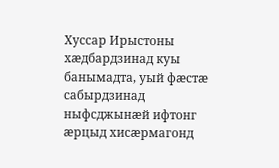Хуссар Ирыстоны хæдбардзинад куы банымадта, уый фæстæ сабырдзинад ныфсджынæй ифтонг æрцыд хисæрмагонд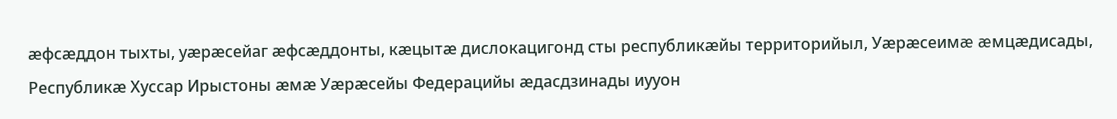æфсæддон тыхты, уæрæсейаг æфсæддонты, кæцытæ дислокацигонд сты республикæйы территорийыл, Уæрæсеимæ æмцæдисады, Республикæ Хуссар Ирыстоны æмæ Уæрæсейы Федерацийы æдасдзинады иууон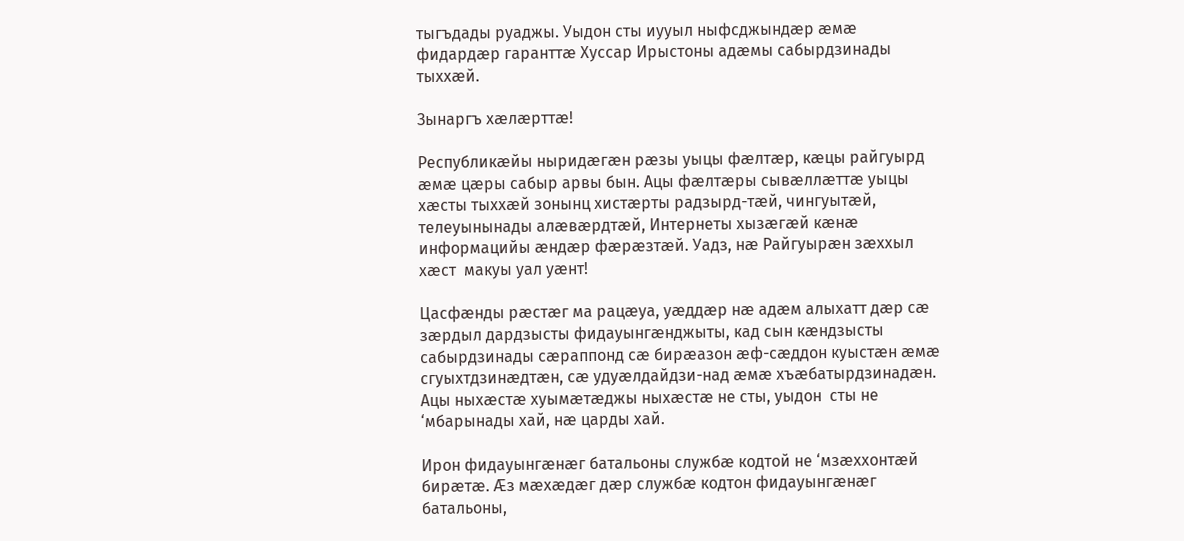тыгъдады руаджы. Уыдон сты иууыл ныфсджындæр æмæ фидардæр гаранттæ Хуссар Ирыстоны адæмы сабырдзинады тыххæй.

Зынаргъ хæлæрттæ!

Республикæйы ныридæгæн рæзы уыцы фæлтæр, кæцы райгуырд æмæ цæры сабыр арвы бын. Ацы фæлтæры сывæллæттæ уыцы хæсты тыххæй зонынц хистæрты радзырд-тæй, чингуытæй, телеуынынады алæвæрдтæй, Интернеты хызæгæй кæнæ  информацийы æндæр фæрæзтæй. Уадз, нæ Райгуырæн зæххыл хæст  макуы уал уæнт!

Цасфæнды рæстæг ма рацæуа, уæддæр нæ адæм алыхатт дæр сæ зæрдыл дардзысты фидауынгæнджыты, кад сын кæндзысты сабырдзинады сæраппонд сæ бирæазон æф-сæддон куыстæн æмæ сгуыхтдзинæдтæн, сæ удуæлдайдзи-над æмæ хъæбатырдзинадæн. Ацы ныхæстæ хуымæтæджы ныхæстæ не сты, уыдон  сты не ‘мбарынады хай, нæ царды хай.

Ирон фидауынгæнæг батальоны службæ кодтой не ‘мзæххонтæй бирæтæ. Æз мæхæдæг дæр службæ кодтон фидауынгæнæг батальоны,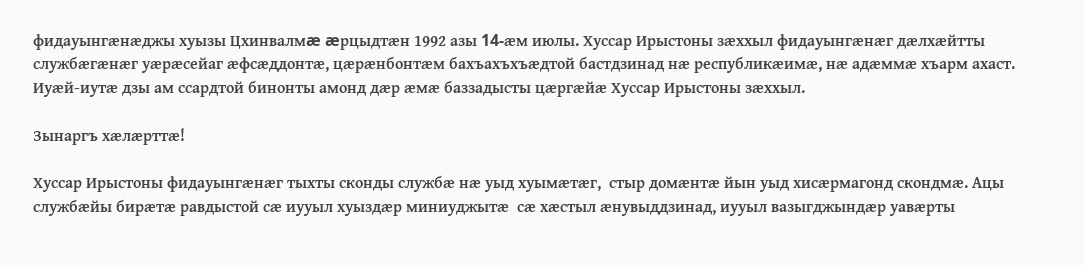фидауынгæнæджы хуызы Цхинвалмæ æрцыдтæн 1992 азы 14-æм июлы. Хуссар Ирыстоны зæххыл фидауынгæнæг дæлхæйтты службæгæнæг уæрæсейаг æфсæддонтæ, цæрæнбонтæм бахъахъхъæдтой бастдзинад нæ республикæимæ, нæ адæммæ хъарм ахаст. Иуæй-иутæ дзы ам ссардтой бинонты амонд дæр æмæ баззадысты цæргæйæ Хуссар Ирыстоны зæххыл.

Зынаргъ хæлæрттæ!

Хуссар Ирыстоны фидауынгæнæг тыхты сконды службæ нæ уыд хуымæтæг,  стыр домæнтæ йын уыд хисæрмагонд скондмæ. Ацы службæйы бирæтæ равдыстой сæ иууыл хуыздæр миниуджытæ  сæ хæстыл æнувыддзинад, иууыл вазыгджындæр уавæрты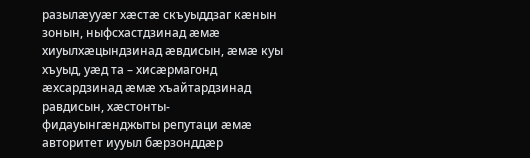разылæууæг хæстæ скъуыддзаг кæнын зонын, ныфсхастдзинад æмæ хиуылхæцындзинад æвдисын, æмæ куы хъуыд, уæд та – хисæрмагонд æхсардзинад æмæ хъайтардзинад равдисын, хæстонты-фидауынгæнджыты репутаци æмæ авторитет иууыл бæрзонддæр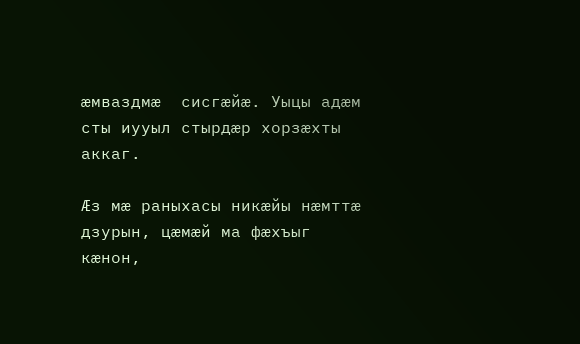æмваздмæ  сисгæйæ. Уыцы адæм  сты иууыл стырдæр хорзæхты аккаг.

Æз мæ раныхасы никæйы нæмттæ дзурын, цæмæй ма фæхъыг кæнон,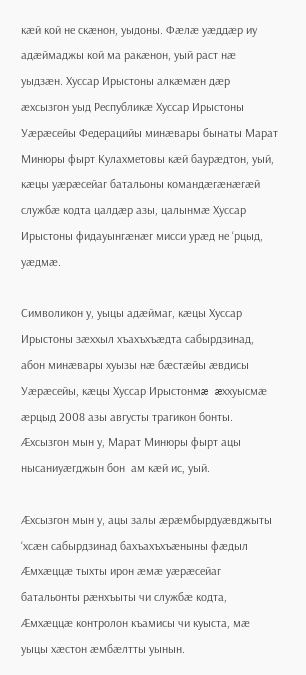кæй кой не скæнон, уыдоны. Фæлæ уæддæр иу адæймаджы кой ма ракæнон, уый раст нæ уыдзæн. Хуссар Ирыстоны алкæмæн дæр æхсызгон уыд Республикæ Хуссар Ирыстоны Уæрæсейы Федерацийы минæвары бынаты Марат Минюры фырт Кулахметовы кæй баурæдтон, уый, кæцы уæрæсейаг батальоны командæгæнæгæй службæ кодта цалдæр азы, цалынмæ Хуссар Ирыстоны фидауынгæнæг мисси урæд не ‘рцыд, уæдмæ.

Символикон у, уыцы адæймаг, кæцы Хуссар Ирыстоны зæххыл хъахъхъæдта сабырдзинад, абон минæвары хуызы нæ бæстæйы æвдисы Уæрæсейы, кæцы Хуссар Ирыстонмæ æххуысмæ æрцыд 2008 азы августы трагикон бонты. Æхсызгон мын у, Марат Минюры фырт ацы нысаниуæгджын бон  ам кæй ис, уый.

Æхсызгон мын у, ацы залы æрæмбырдуæвджыты ‘хсæн сабырдзинад бахъахъхъæныны фæдыл Æмхæццæ тыхты ирон æмæ уæрæсейаг батальонты рæнхъыты чи службæ кодта, Æмхæццæ контролон къамисы чи куыста, мæ уыцы хæстон æмбæлтты уынын.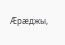Æрæджы,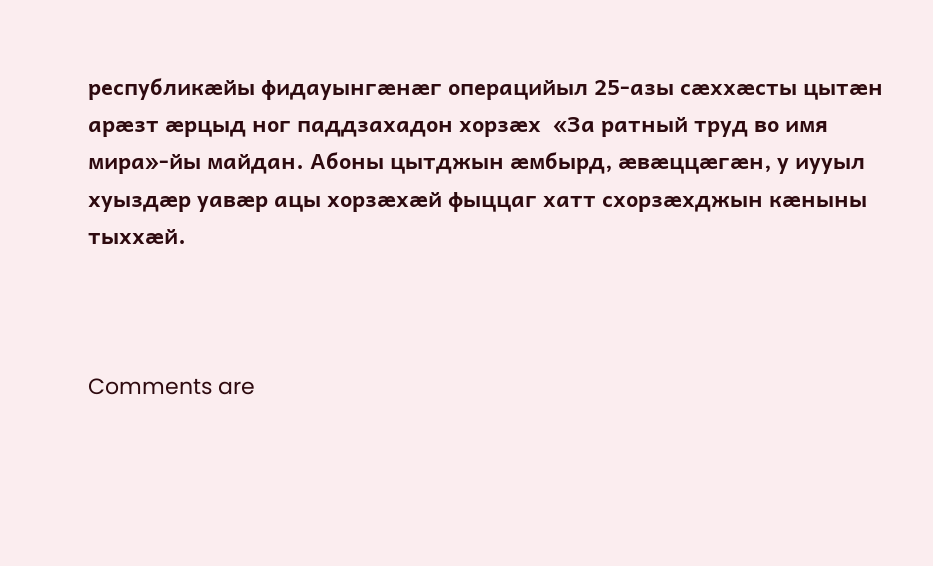республикæйы фидауынгæнæг операцийыл 25-азы сæххæсты цытæн арæзт æрцыд ног паддзахадон хорзæх  «За ратный труд во имя мира»-йы майдан. Абоны цытджын æмбырд, æвæццæгæн, у иууыл хуыздæр уавæр ацы хорзæхæй фыццаг хатт схорзæхджын кæныны тыххæй.



Comments are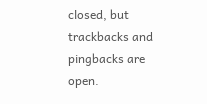closed, but trackbacks and pingbacks are open.